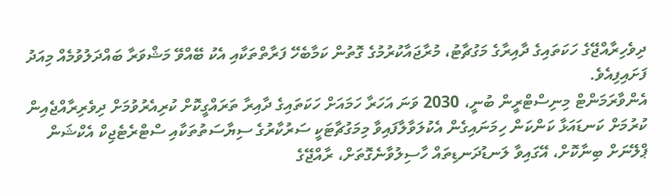ދިވެހިރާއްޖޭގެ ހަކަތައިގެ ދާއިރާގެ މަގުޗާޓު، މުރާޖައާކުރުމުގެ ގޮތުން ކަމާބެހޭ ފަރާތްތަކާއި އެކު ބޭއްވޭ މަޝްވަރާ ބައްދަލުވުމެއް މިއަދު ފަށައިފިއެވެ.
އެންވާރަމަންޓް މިނިސްޓްރީން ބުނީ، 2030 ވަނަ އަހަރާ ހަމައަށް ހަކަތައިގެ ދާއިރާ ތަރައްގީކޮށް ކުރިއެރުވުމަށް ދިވެރިރާއްޖެއިން ކުރުމަށް ކަނޑައަޅާ ކަންކަން ހިމަނައިގެން އެކުލަވާލާފައިވާ މިމަގުޗާޓަކީ ސަރުކާރުގެ ސިޔާސަތުތަކާއި ސްޓްރެޓެޖިކް އެކްޝަން ޕްލޭނަށް ބިނާކޮށް، އޭގައިވާ ލަނޑުދަނޑިތައް ހާސިލުވާނެގޮތަށް، ރާއްޖޭގެ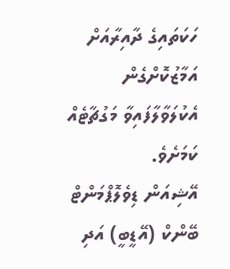ހަކަތައިގެ ދާއިރާއަށް އަމާޒުކޮށްގެން އެކުލަވާލާފައިވާ މަގުޗާޓެއް ކަމަށެވެ.
އޭޝިއަން ޑިވެލޮޕްމަންޓް ބޭންކް (އޭޑީބީ) އަދި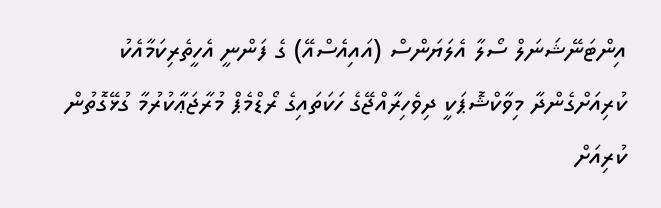އިންޓަނޭޝަނަލް ސޯލާ އެލަޔަންސް (އައިއެސްއޭ) ގެ ފަންނީ އެހީތެރިކަމާއެކު ކުރިއަށްގެންދާ މިވާކްޝޮޕަކީ ދިވެހިރާއްޖޭގެ ހަކަތައިގެ ރޯޑްމެޕް މުރާޖަޢާކުރުމާ ގުޅޭގޮތުން ކުރިއަށް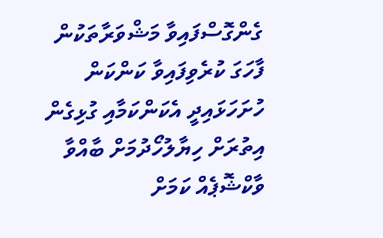ގެންގޮސްފައިވާ މަޝްވަރާތަކުން ފާހަގަ ކުރެވިފައިވާ ކަންކަން ހުށަހަޅައިދީ އެކަންކަމާއި ގުޅިގެން އިތުރަށް ހިޔާލުހޯދުމަށް ބާއްވާ ވާކްޝޮޕެއް ކަމަށް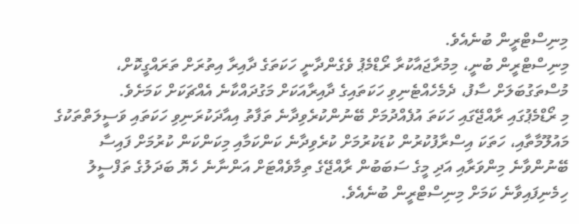މިނިސްޓްރީން ބުނެއެވެ.
މިނިސްޓްރީން ބުނީ، މިމުރާޖައާކުރާ ރޯޑްމެޕު ވެގެންދާނީ ހަކަތަގެ ދާއިރާ އިތުރަށް ތަރައްގީކޮށް، މުސްތަގުބަލަށް ސާފު، ދެމެހެއްޓެނިވި ހަކަތައިގެ ދާއިރާއަކަށް މަގުދައްކާނެ އެއްޗަކަށް ކަމަށެވެ.
މި ރޯޑްމެޕުގައި ރާއްޖޭގައި ހަކަތަ އުފެއްދުމަށް ބޭނުންކުރެވިދާނެ ތަފާތު އިއާދަކުރަނިވި ހަކަތައި ވަސީލަތްތަކުގެ މައުލޫމާތާއި، ހަތަކަ އިސްރާފުކުރުން ކުޑަކުރުމަށް ކުރެވިދާނެ ކަންކަމާއި މިކަންކަން ކުރުމަށް ފައިސާ ބޭނުންވާނެ މިންވަރާއި އަދި މީގެ ސަބަބުން ރާއްޖޭގެ ތިމާވެއްޓަށް އަންނާނެ ހެޔޮ ބަދަލުގެ ތަފްސީލު ހިމެނިފައިވާނެ ކަމަށް މިނިސްޓްރީން ބުނެއެވެ.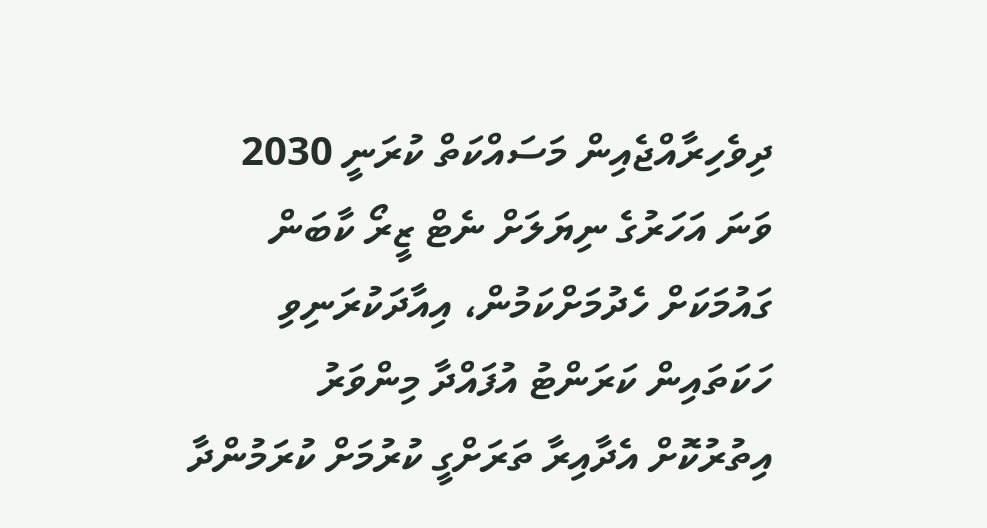ދިވެހިރާއްޖެއިން މަސައްކަތް ކުރަނީ 2030 ވަނަ އަހަރުގެ ނިޔަލަށް ނެޓް ޒީރޯ ކާބަން ގައުމަކަށް ހެދުމަށްކަމުން، އިއާދަކުރަނިވި ހަކަތައިން ކަރަންޓު އުފައްދާ މިންވަރު އިތުރުކޮށް އެދާއިރާ ތަރަށްގީ ކުރުމަށް ކުރަމުންދާ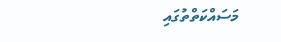މަސައްކަތްތުގައި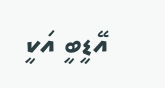އޭޑީބީ އަކީ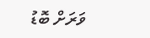ވަރަށް ބޮޑު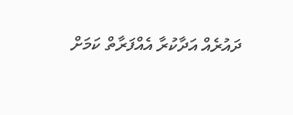ދައުރެއް އަދާކުރާ އެއްފަރާތް ކަމަށް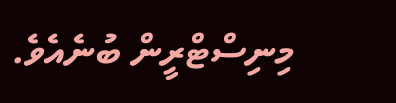މިނިސްޓްރީން ބުނެއެވެ.